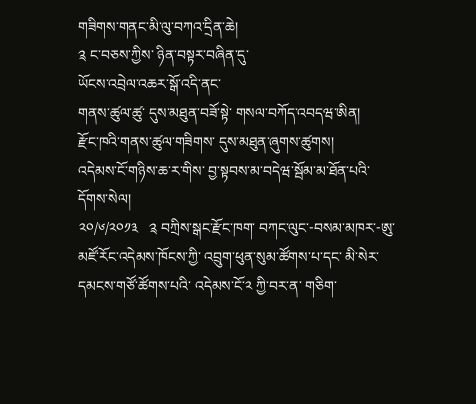གཟིགས་གནང་མི་ལུ་བཀའ་དྲིན་ཆེ།
༉ ང་བཅས་ཀྱིས་ ཉིན་བསྟར་བཞིན་དུ་
ཡོངས་འབྲེལ་འཆར་སྒོ་འདི་ནང་
གནས་ཚུལ་ཚུ་ དུས་མཐུན་བཟོ་སྟེ་ གསལ་བཀོད་འབདཝ་ཨིན།
རྫོང་ཁའི་གནས་ཚུལ་གཟིགས་ དུས་མཐུན་ཞུགས་ཚུགས།
འདེམས་ངོ་གཉིས་ཆ་ར་གིས་ བྱ་སྟབས་མ་བདེཝ་སྦོམ་མ་ཐོན་པའི་དོགས་སེལ།
༢༠/༦/༢༠༡༣   ༉ བཀྲིས་སྒང་རྫོང་ཁག་ བཀང་ལུང་-བསམ་མཁར་-ཨུ་མཛོ་རོང་འདེམས་ཁོངས་ཀྱི་ འབྲུག་ཕུན་སུམ་ཚོགས་པ་དང་ མི་སེར་དམངས་གཙོ་ཚོགས་པའི་ འདེམས་ངོ་༢ ཀྱི་བར་ན་ གཅིག་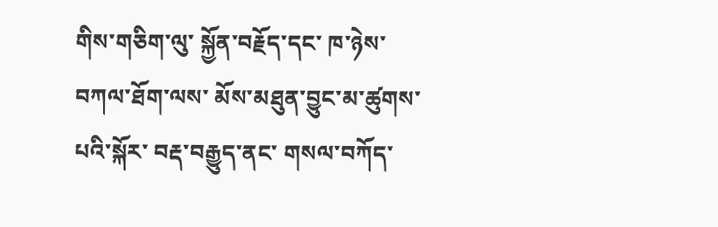གིས་གཅིག་ལུ་ སྐྱོན་བརྗོད་དང་ ཁ་ཉེས་བཀལ་ཐོག་ལས་ མོས་མཐུན་བྱུང་མ་ཚུགས་པའི་སྐོར་ བརྡ་བརྒྱུད་ནང་ གསལ་བཀོད་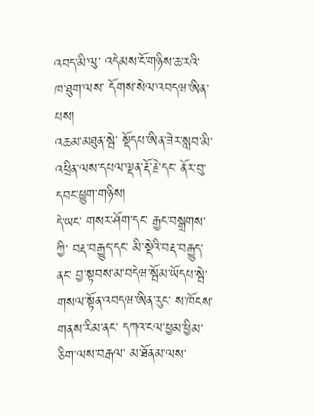འབད་མི་ལུ་ འདེམས་ངོ་གཉིས་ཆ་རའི་ ཁ་ཐུག་ལས་ དོགས་སེལ་འབདཝ་ཨིན་པས།
འཆམ་མཐུན་སྦེ་ སྡོདཔ་ཨིན་ཟེར་སླབ་མི་ འཕྲིན་ལས་དཔལ་ལྡན་རྡོ་རྗེ་དང་ ནོར་བུ་དབང་ཕྱུག་གཉིས།
དེ་ཡང་ གསར་ཤོག་དང་ རྒྱང་བསྒྲགས་ཀྱི་ བརྡ་བརྒྱུད་དང་ མི་སྡེའི་བརྡ་བརྒྱུད་ནང་ བྱ་སྟབས་མ་བདེཝ་སྦོམ་ཡོདཔ་སྦེ་ གསལ་སྟོན་འབདཝ་ཨིན་རུང་ ས་ཁོངས་གནས་རིམ་ནང་ དཀའ་ངལ་ཕྱམ་ཕྱིམ་ཅིག་ལས་བརྒལ་ མ་ཐོནམ་ལས་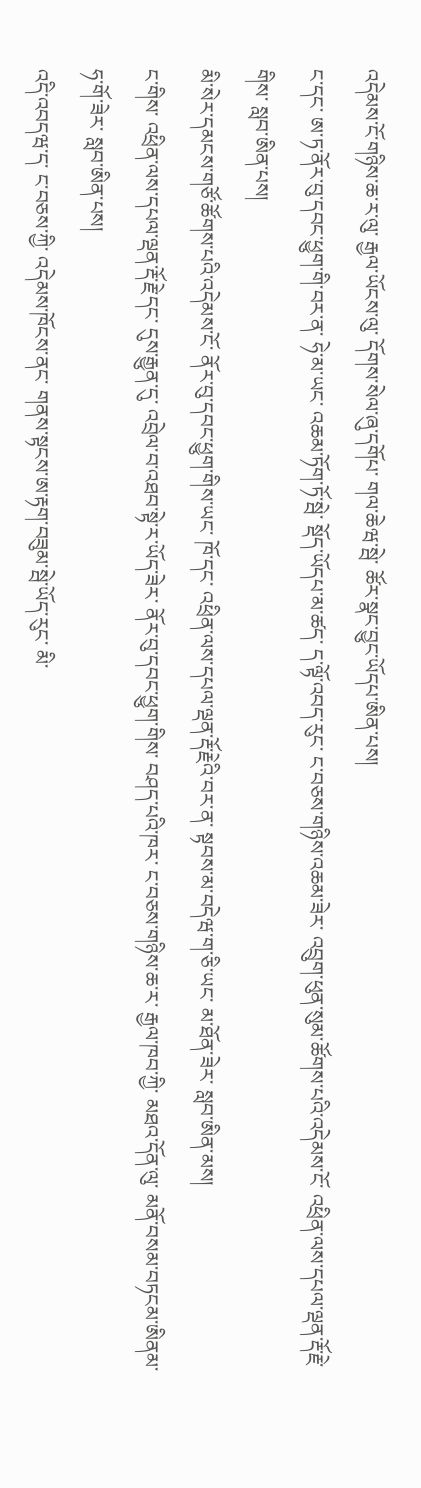འདེམས་ངོ་གཉིས་ཆ་ར་ལུ་ རྒྱལ་ཡོངས་ལུ་ དོགས་སེལ་ཞུ་དགོཔ་ གལ་ཆེཝ་སྦེ་ ཚོར་སྣང་བྱུང་ཡོདཔ་ཨིན་པས།
ང་དང་ ཨ་ཏ་ནོར་བུ་དབང་ཕྱུག་གི་བར་ན་ ཧེ་མ་ཡང་ འཆམ་ཏོག་ཏོ་སྦེ་ སྡོད་ཡོདཔ་མ་ཚད་ ད་ལྟོ་འབད་རུང་ ང་བཅས་གཉིས་འཆམ་ཟེར་ འབྲུག་ཕུན་སུམ་ཚོགས་པའི་འདེམས་ངོ་ འཕྲིན་ལས་དཔལ་ལྡན་རྡོ་རྗེ་གིས་ སླབ་ཨིན་པས།
མི་སེར་དམངས་གཙོ་ཚོགས་པའི་འདེམས་ངོ་ ནོར་བུ་དབང་ཕྱུག་གིས་ཡང་ ཁོ་དང་ འཕྲིན་ལས་དཔལ་ལྡན་རྡོ་རྗེའི་བར་ན་ སྟབས་མ་བདེཝ་ག་ཅི་ཡང་ མ་ཐོན་ཟེར་ སླབ་ཨིན་མས།
ང་གིས་ འཕྲིན་ལས་དཔལ་ལྡན་རྡོ་རྗེ་དང་ དུས་རྒྱུན་དུ་ འབྲེལ་བ་འཐབ་སྟེ་ར་ཡོད་ཟེར་ ནོར་བུ་དབང་ཕྱུག་གིས་ བཤད་པའི་ཁར་ ང་བཅས་གཉིས་ཆ་ར་ རྒྱལ་ཁབ་ཀྱི་ མཐའ་དོན་ལུ་ མནོ་བསམ་བཏངམ་ཨིནམ་ ཧ་གོ་ཟེར་ སླབ་ཨིན་པས།
འདི་འབདཝ་ད་ ང་བཅས་ཀྱི་ འདེམས་ཁོངས་ནང་ གནས་སྟངས་ཨ་རྟག་བཟུམ་སྦེ་ཡོད་རུང་ མི་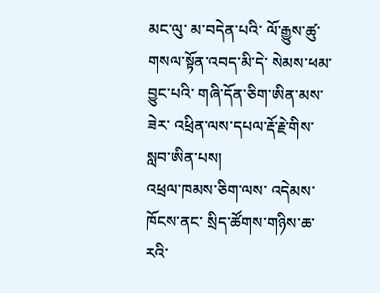མང་ལུ་ མ་བདེན་པའི་ ལོ་རྒྱུས་ཚུ་ གསལ་སྟོན་འབད་མི་དེ་ སེམས་ཕམ་བྱུང་པའི་ གཞི་དོན་ཅིག་ཨིན་མས་ཟེར་ འཕྲིན་ལས་དཔལ་རྡོ་རྗེ་གིས་ སླབ་ཨིན་པས།
འཕྲལ་ཁམས་ཅིག་ལས་ འདེམས་ཁོངས་ནང་ སྲིད་ཚོགས་གཉིས་ཆ་རའི་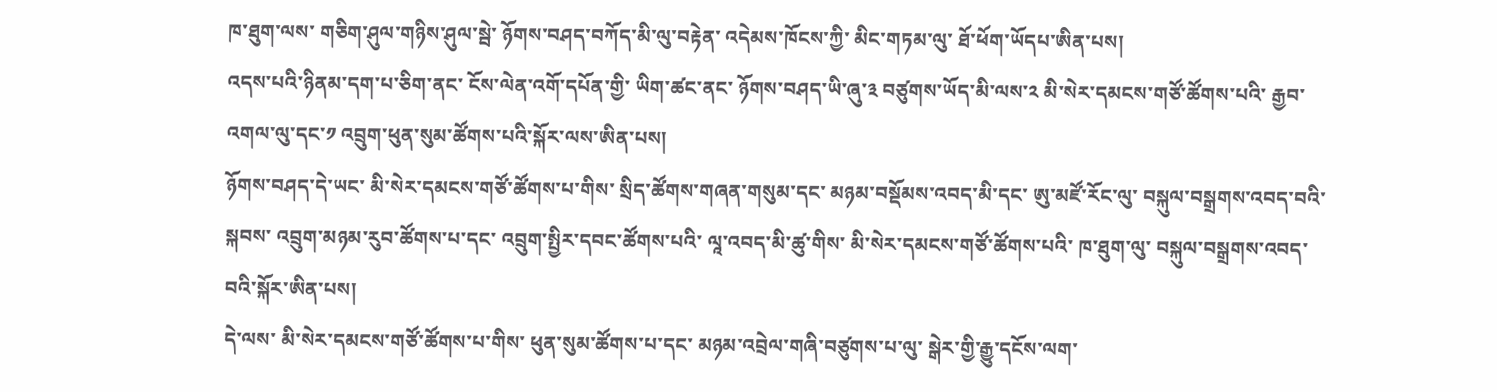ཁ་ཐུག་ལས་ གཅིག་ཤུལ་གཉིས་ཤུལ་སྦེ་ ཉོགས་བཤད་བཀོད་མི་ལུ་བརྟེན་ འདེམས་ཁོངས་ཀྱི་ མིང་གཏམ་ལུ་ ཐོ་ཕོག་ཡོདཔ་ཨིན་པས།
འདས་པའི་ཉིནམ་དག་པ་ཅིག་ནང་ ངོས་ལེན་འགོ་དཔོན་གྱི་ ཡིག་ཚང་ནང་ ཉོགས་བཤད་ཡི་ཞུ་༣ བཙུགས་ཡོད་མི་ལས་༢ མི་སེར་དམངས་གཙོ་ཚོགས་པའི་ རྒྱབ་འགལ་ལུ་དང་༡ འབྲུག་ཕུན་སུམ་ཚོགས་པའི་སྐོར་ལས་ཨིན་པས།
ཉོགས་བཤད་དེ་ཡང་ མི་སེར་དམངས་གཙོ་ཚོགས་པ་གིས་ སྲིད་ཚོགས་གཞན་གསུམ་དང་ མཉམ་བསྡོམས་འབད་མི་དང་ ཨུ་མཛོ་རོང་ལུ་ བསྐུལ་བསྒྲགས་འབད་བའི་སྐབས་ འབྲུག་མཉམ་རུབ་ཚོགས་པ་དང་ འབྲུག་སྤྱིར་དབང་ཚོགས་པའི་ ལཱ་འབད་མི་ཚུ་གིས་ མི་སེར་དམངས་གཙོ་ཚོགས་པའི་ ཁ་ཐུག་ལུ་ བསྐུལ་བསྒྲགས་འབད་བའི་སྐོར་ཨིན་པས།
དེ་ལས་ མི་སེར་དམངས་གཙོ་ཚོགས་པ་གིས་ ཕུན་སུམ་ཚོགས་པ་དང་ མཉམ་འབྲེལ་གཞི་བཙུགས་པ་ལུ་ སྒེར་གྱི་རྒྱུ་དངོས་ལག་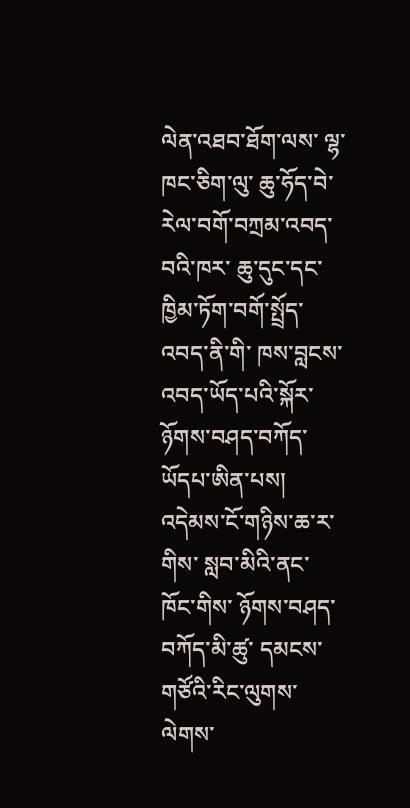ལེན་འཐབ་ཐོག་ལས་ ལྷ་ཁང་ཅིག་ལུ་ ཆུ་ཧོད་བེ་རེལ་བགོ་བཀྲམ་འབད་བའི་ཁར་ ཆུ་དུང་དང་ ཁྱིམ་ཏོག་བགོ་སྤྲོད་འབད་ནི་གི་ ཁས་བླངས་འབད་ཡོད་པའི་སྐོར་ ཉོགས་བཤད་བཀོད་ཡོདཔ་ཨིན་པས།
འདེམས་ངོ་གཉིས་ཆ་ར་གིས་ སླབ་མིའི་ནང་ ཁོང་གིས་ ཉོགས་བཤད་བཀོད་མི་ཚུ་ དམངས་གཙོའི་རིང་ལུགས་ ལེགས་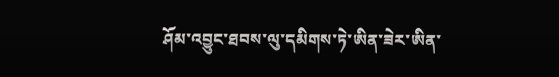ཤོམ་འབྱུང་ཐབས་ལུ་དམིགས་ཏེ་ཨིན་ཟེར་ཨིན་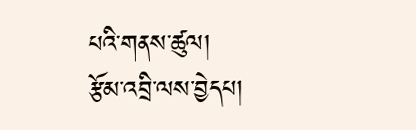པའི་གནས་ཚུལ།
རྩོམ་འབྲི་ལས་བྱེདཔ།